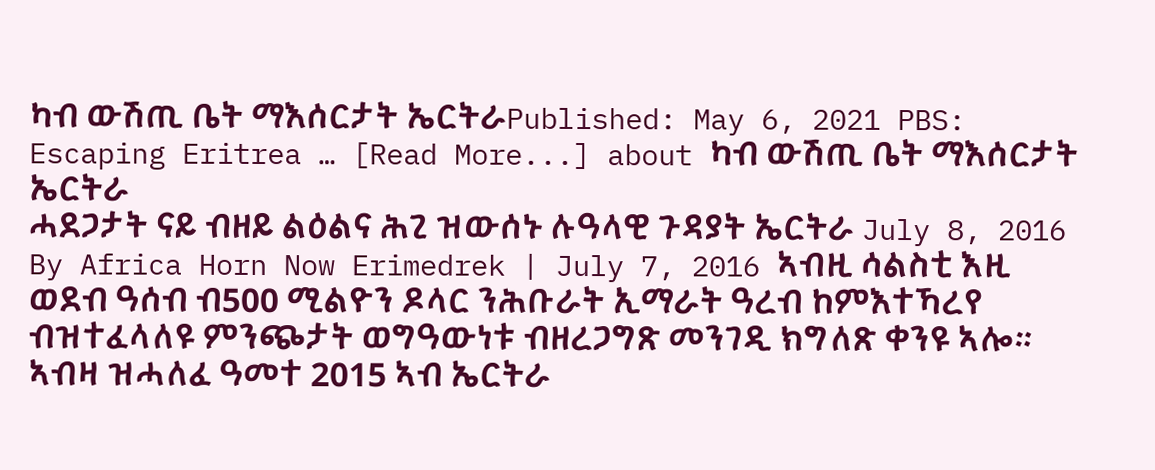ካብ ውሽጢ ቤት ማእሰርታት ኤርትራPublished: May 6, 2021 PBS: Escaping Eritrea … [Read More...] about ካብ ውሽጢ ቤት ማእሰርታት ኤርትራ
ሓደጋታት ናይ ብዘይ ልዕልና ሕጊ ዝውሰኑ ሉዓላዊ ጉዳያት ኤርትራ July 8, 2016 By Africa Horn Now Erimedrek | July 7, 2016 ኣብዚ ሳልስቲ እዚ ወደብ ዓሰብ ብ500 ሚልዮን ዶላር ንሕቡራት ኢማራት ዓረብ ከምእተኻረየ ብዝተፈላለዩ ምንጭታት ወግዓውነቱ ብዘረጋግጽ መንገዲ ክግለጽ ቀንዩ ኣሎ። ኣብዛ ዝሓለፈ ዓመተ 2015 ኣብ ኤርትራ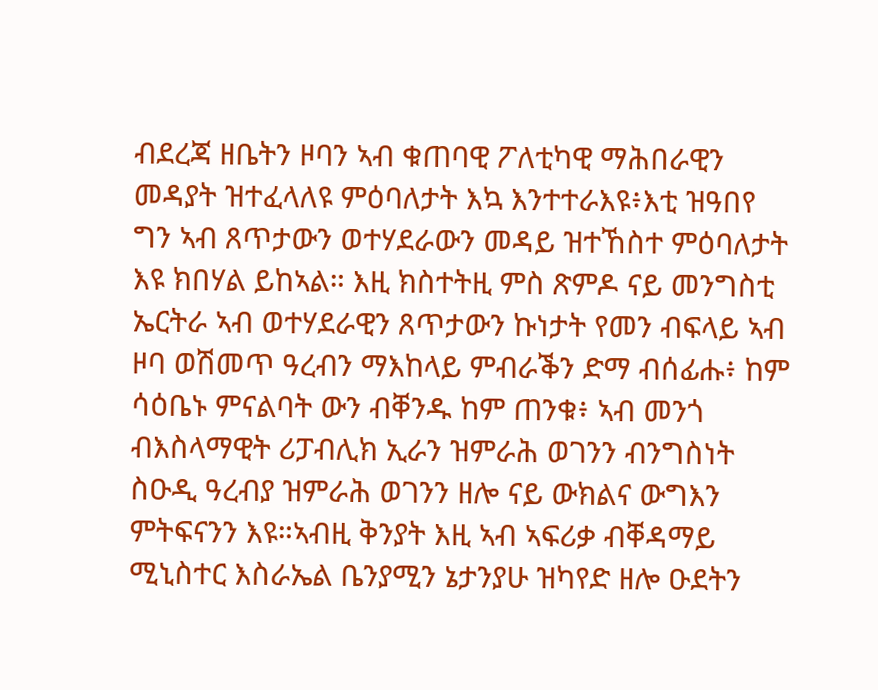ብደረጃ ዘቤትን ዞባን ኣብ ቁጠባዊ ፖለቲካዊ ማሕበራዊን መዳያት ዝተፈላለዩ ምዕባለታት እኳ እንተተራእዩ፥እቲ ዝዓበየ ግን ኣብ ጸጥታውን ወተሃደራውን መዳይ ዝተኸስተ ምዕባለታት እዩ ክበሃል ይከኣል። እዚ ክስተትዚ ምስ ጽምዶ ናይ መንግስቲ ኤርትራ ኣብ ወተሃደራዊን ጸጥታውን ኩነታት የመን ብፍላይ ኣብ ዞባ ወሽመጥ ዓረብን ማእከላይ ምብራቕን ድማ ብሰፊሑ፥ ከም ሳዕቤኑ ምናልባት ውን ብቐንዱ ከም ጠንቁ፥ ኣብ መንጎ ብእስላማዊት ሪፓብሊክ ኢራን ዝምራሕ ወገንን ብንግስነት ስዑዲ ዓረብያ ዝምራሕ ወገንን ዘሎ ናይ ውክልና ውግእን ምትፍናንን እዩ።ኣብዚ ቅንያት እዚ ኣብ ኣፍሪቃ ብቐዳማይ ሚኒስተር እስራኤል ቤንያሚን ኔታንያሁ ዝካየድ ዘሎ ዑደትን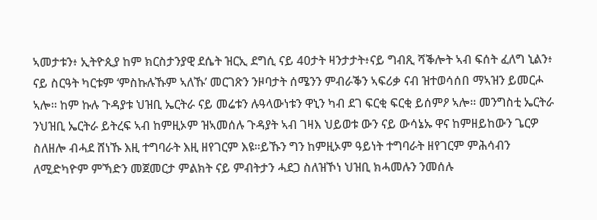ኣመታቱን፥ ኢትዮጲያ ከም ክርስታንያዊ ደሴት ዝርኢ ደግሲ ናይ 40ታት ዛንታታት፥ናይ ግብጺ ሻቕሎት ኣብ ፍሰት ፈለግ ኒልን፥ ናይ ስርዓት ካርቱም ‘ምስኩሉኹም ኣለኹ’ መርገጽን ንዞባታት ሰሜንን ምብራቕን ኣፍሪቃ ናብ ዝተወሳሰበ ማኣዝን ይመርሖ ኣሎ። ከም ኩሉ ጉዳያቱ ህዝቢ ኤርትራ ናይ መሬቱን ሉዓላውነቱን ዋኒን ካብ ደገ ፍርቂ ፍርቂ ይሰምዖ ኣሎ። መንግስቲ ኤርትራ ንህዝቢ ኤርትራ ይትረፍ ኣብ ከምዚኦም ዝኣመሰሉ ጉዳያት ኣብ ገዛእ ህይወቱ ውን ናይ ውሳኔኡ ዋና ከምዘይከውን ጌርዎ ስለዘሎ ብሓደ ሸነኹ እዚ ተግባራት እዚ ዘየገርም እዩ።ይኹን ግን ከምዚኦም ዓይነት ተግባራት ዘየገርም ምሕሳብን ለሚድካዮም ምኻድን መጀመርታ ምልክት ናይ ምብትታን ሓደጋ ስለዝኾነ ህዝቢ ክሓመሉን ንመሰሉ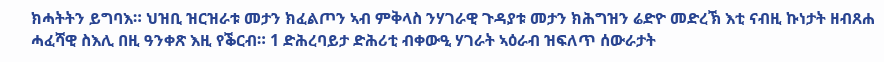ክሓትትን ይግባእ። ህዝቢ ዝርዝራቱ መታን ክፈልጦን ኣብ ምቅላስ ንሃገራዊ ጉዳያቱ መታን ክሕግዝን ሬድዮ መድረኽ እቲ ናብዚ ኩነታት ዘብጸሐ ሓፈሻዊ ስእሊ በዚ ዓንቀጽ እዚ የቕርብ። 1 ድሕረባይታ ድሕሪቲ ብቀውዒ ሃገራት ኣዕራብ ዝፍለጥ ሰውራታት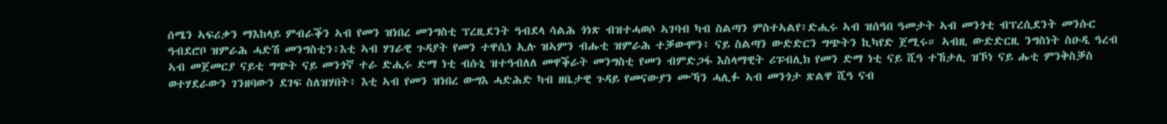ሰሜን ኣፍሪቃን ማእከላይ ምብራቕን ኣብ የመን ዝነበረ መንግስቲ ፕረዚደንት ዓብደላ ሳልሕ ጎነጽ ብዝተሓወሶ ኣገባብ ካብ ስልጣን ምስተኣልየ፥ድሒሩ ኣብ ዝሰዓበ ዓመታት ኣብ መንጎቲ ብፕረሲደንት መንሱር ዓብደሮቦ ዝምራሕ ሓድሽ መንግስቲን፥እቲ ኣብ ሃገራዊ ጉዳያት የመን ተዋሲነ ኢሉ ዝኣምን ብሑቲ ዝምራሕ ተቓውሞን፥ ናይ ስልጣን ውድድርን ግጭትን ኪካየድ ጀሚሩ። ኣብዚ ውድድርዚ ንግስነት ስዑዲ ዓረብ ኣብ መጀመርያ ናይቲ ግጭት ናይ መንጎኛ ተራ ድሒሩ ድማ ነቲ ብሱኒ ዝተዓብለለ መዋቕራት መንግስቲ የመን ብምድጋፋ እስላማዊት ሪፑብሊክ የመን ድማ ነቲ ናይ ሺዓ ተኸታሊ ዝኾነ ናይ ሑቲ ምንቅስቓስ ወተሃደራውን ገንዘባውን ደገፍ ስለዝሃበት፥ እቲ ኣብ የመን ዝነበረ ውግእ ሓድሕድ ካብ ዘቤታዊ ጉዳይ የመናውያን ሙኻን ሓሊፉ ኣብ መንጎታ ጽልዋ ሺዓ ናብ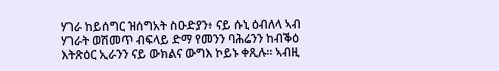ሃገራ ከይሰግር ዝሰግአት ስዑድያን፥ ናይ ሱኒ ዕብለላ ኣብ ሃገራት ወሽመጥ ብፍላይ ድማ የመንን ባሕሬንን ከብቕዕ እትጽዕር ኢራንን ናይ ውክልና ውግእ ኮይኑ ቀጺሉ። ኣብዚ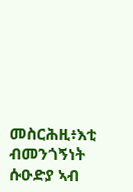መስርሕዚ፥እቲ ብመንጎኝነት ሱዑድያ ኣብ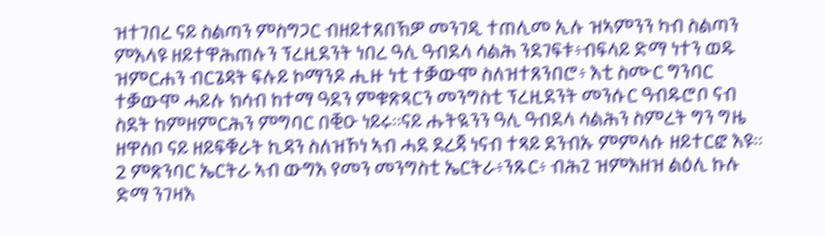ዝተገበረ ናይ ስልጣን ምስግጋር ብዘይተጸበኽዎ መንገዲ ተጠሊመ ኢሉ ዝኣምንን ካብ ስልጣን ምእላዩ ዘይተዋሕጠሉን ፕረዚደንት ነበረ ዓሊ ዓብደላ ሳልሕ ንደገፍቱ፥ብፍላይ ድማ ነተን ወዱ ዝምርሐን ብርጌዳት ፍሉይ ኮማንዶ ሒዙ ነቲ ተቓውሞ ስለዝተጸንበሮ፥ እቲ ስሙር ግንባር ተቓውሞ ሓይሉ ክሳብ ከተማ ዓደን ምቁጽጻርን መንግስቲ ፕረዚደንት መንሱር ዓብዱሮቦ ናብ ስደት ከምዘምርሕን ምግባር በቒዑ ነይሩ።ናይ ሑትዪንን ዓሊ ዓብደላ ሳልሕን ስምረት ግን ግዜ ዘዋሰቦ ናይ ዘይፍቑራት ኪዳን ስለዝኾነ ኣብ ሓደ ደረጃ ነናብ ተጻይ ደንብኡ ምምላሱ ዘይተርፎ እዩ። 2 ምጽንባር ኤርትራ ኣብ ውግእ የመን መንግስቲ ኤርትራ፥ንጹር፥ ብሕጊ ዝምእዘዝ ልዕሊ ኩሉ ድማ ንገዛእ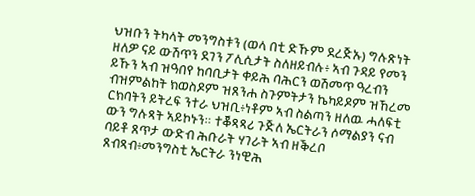ህዝቡን ትካላት መንግስቱን (ወላ በቲ ድኹም ደረጅኡ) ግሉጽነት ዘለዎ ናይ ውሽጥን ደገን ፖሊሲታት ስለዘይብሉ፥ ኣብ ጉዳይ የመን ይኹን ኣብ ዝዓበየ ከባቢታት ቀይሕ ባሕርን ወሽመጥ ዓረብን ብዝምልከት ክወስዶም ዝጸንሐ ስጉምትታን ኬካይዶም ዝኸረመ ርክባትን ይትረፍ ንተራ ህዝቢ፥ነቶም ኣብ ስልጣን ዘለዉ ሓለፍቲ ውን ግሉጻት ኣይኮኑን። ተቖጻጻሪ ጉጅለ ኤርትራን ሶማልያን ናብ ባይቶ ጸጥታ ውድብ ሕቡራት ሃገራት ኣብ ዘቕረቦ ጸብጻብ፥መንግስቲ ኤርትራ ንነዊሕ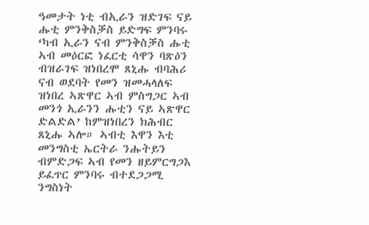ዓመታት ነቲ ብኢራን ዝድገፍ ናይ ሑቲ ምንቅስቓስ ይድግፍ ምንባሩ ‘ካብ ኢራን ናብ ምንቅስቓስ ሑቲ ኣብ መዕርፎ ነፈርቲ ሳዋን ባጽዕን ብዝራገፍ ዝነበረሞ ጸኒሑ ብባሕሪ ናብ ወደባት የመን ዝመሓላለፍ ዝነበረ ኣጽዋር ኣብ ምስግጋር ኣብ መንጎ ኢራንን ሑቲን ናይ ኣጽዋር ድልድል’ ከምዝነበረን ክሕብር ጸኒሑ ኣሎ። ኣብቲ እዋን እቲ መንግስቲ ኤርትራ ንሑትይን ብምድጋፍ ኣብ የመን ዘይምርግጋእ ይፈጥር ምንባሩ ብተደጋጋሚ ንግስነት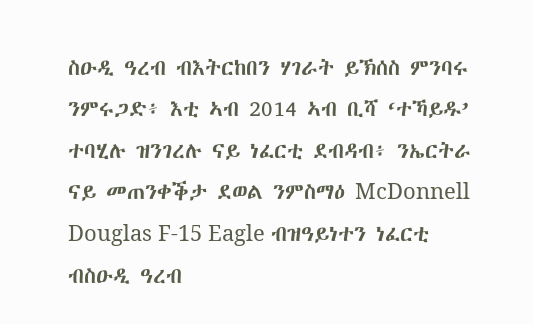ስዑዲ ዓረብ ብእትርከበን ሃገራት ይኽሰስ ምንባሩ ንምሩጋድ፥ እቲ ኣብ 2014 ኣብ ቢሻ ‘ተኻይዱ’ ተባሂሉ ዝንገረሉ ናይ ነፈርቲ ደብዳብ፥ ንኤርትራ ናይ መጠንቀቕታ ደወል ንምስማዕ McDonnell Douglas F-15 Eagle ብዝዓይነተን ነፈርቲ ብስዑዲ ዓረብ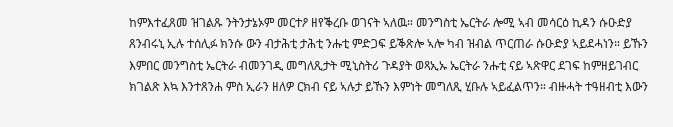ከምእተፈጸመ ዝገልጹ ንትንታኔኦም መርተዖ ዘየቕረቡ ወገናት ኣለዉ። መንግስቲ ኤርትራ ሎሚ ኣብ መሳርዕ ኪዳን ሱዑድያ ጸንብሩኒ ኢሉ ተሰሊፉ ክንሱ ውን ብታሕቲ ታሕቲ ንሑቲ ምድጋፍ ይቕጽሎ ኣሎ ካብ ዝብል ጥርጠራ ሱዑድያ ኣይደሓነን። ይኹን እምበር መንግስቲ ኤርትራ ብመንገዲ መግለጺታት ሚኒስትሪ ጉዳያት ወጻኢኡ ኤርትራ ንሑቲ ናይ ኣጽዋር ደገፍ ከምዘይገብር ክገልጽ እኳ እንተጸንሐ ምስ ኢራን ዘለዎ ርክብ ናይ ኣሉታ ይኹን እምነት መግለጺ ሂቡሉ ኣይፈልጥን። ብዙሓት ተዓዘብቲ እውን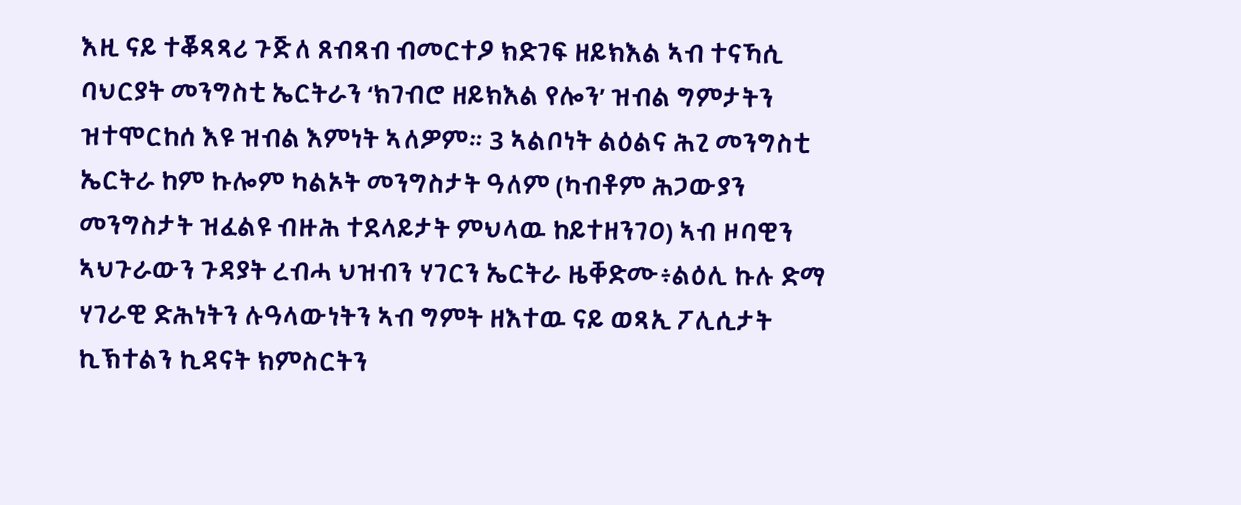እዚ ናይ ተቖጻጻሪ ጉጅለ ጸብጻብ ብመርተዖ ክድገፍ ዘይክእል ኣብ ተናኻሲ ባህርያት መንግስቲ ኤርትራን ‘ክገብሮ ዘይክእል የሎን’ ዝብል ግምታትን ዝተሞርከሰ እዩ ዝብል እምነት ኣለዎም። 3 ኣልቦነት ልዕልና ሕጊ መንግስቲ ኤርትራ ከም ኩሎም ካልኦት መንግስታት ዓለም (ካብቶም ሕጋውያን መንግስታት ዝፈልዩ ብዙሕ ተደላይታት ምህላዉ ከይተዘንገዐ) ኣብ ዞባዊን ኣህጉራውን ጉዳያት ረብሓ ህዝብን ሃገርን ኤርትራ ዜቐድሙ፥ልዕሊ ኩሉ ድማ ሃገራዊ ድሕነትን ሉዓላውነትን ኣብ ግምት ዘእተዉ ናይ ወጻኢ ፖሊሲታት ኪኽተልን ኪዳናት ክምስርትን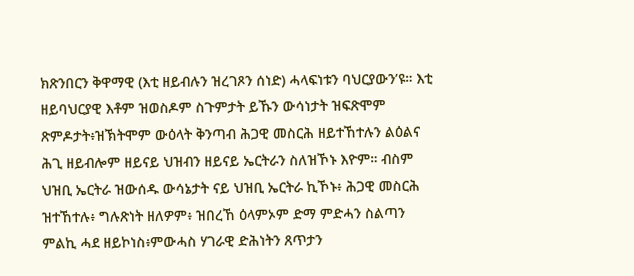ክጽንበርን ቅዋማዊ (እቲ ዘይብሉን ዝረገጾን ሰነድ) ሓላፍነቱን ባህርያውን’ዩ። እቲ ዘይባህርያዊ እቶም ዝወስዶም ስጉምታት ይኹን ውሳነታት ዝፍጽሞም ጽምዶታት፥ዝኽትሞም ውዕላት ቅንጣብ ሕጋዊ መስርሕ ዘይተኸተሉን ልዕልና ሕጊ ዘይብሎም ዘይናይ ህዝብን ዘይናይ ኤርትራን ስለዝኾኑ እዮም። ብስም ህዝቢ ኤርትራ ዝውሰዱ ውሳኔታት ናይ ህዝቢ ኤርትራ ኪኾኑ፥ ሕጋዊ መስርሕ ዝተኸተሉ፥ ግሉጽነት ዘለዎም፥ ዝበረኸ ዕላምኦም ድማ ምድሓን ስልጣን ምልኪ ሓደ ዘይኮነስ፥ምውሓስ ሃገራዊ ድሕነትን ጸጥታን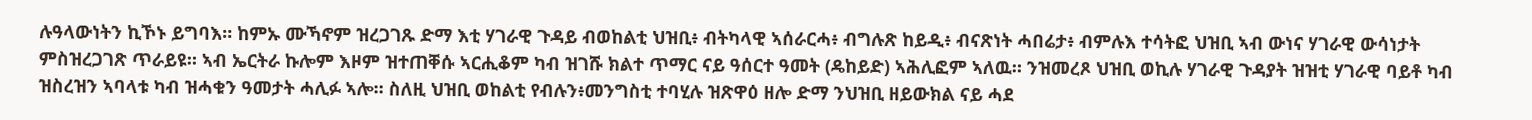ሉዓላውነትን ኪኾኑ ይግባእ። ከምኡ ሙኻኖም ዝረጋገጹ ድማ እቲ ሃገራዊ ጉዳይ ብወከልቲ ህዝቢ፥ ብትካላዊ ኣሰራርሓ፥ ብግሉጽ ከይዲ፥ ብናጽነት ሓበሬታ፥ ብምሉእ ተሳትፎ ህዝቢ ኣብ ውነና ሃገራዊ ውሳነታት ምስዝረጋገጽ ጥራይዩ። ኣብ ኤርትራ ኩሎም እዞም ዝተጠቐሱ ኣርሒቆም ካብ ዝገሹ ክልተ ጥማር ናይ ዓሰርተ ዓመት (ዴከይድ) ኣሕሊፎም ኣለዉ። ንዝመረጾ ህዝቢ ወኪሉ ሃገራዊ ጉዳያት ዝዝቲ ሃገራዊ ባይቶ ካብ ዝስረዝን ኣባላቱ ካብ ዝሓቁን ዓመታት ሓሊፉ ኣሎ። ስለዚ ህዝቢ ወከልቲ የብሉን፥መንግስቲ ተባሂሉ ዝጽዋዕ ዘሎ ድማ ንህዝቢ ዘይውክል ናይ ሓደ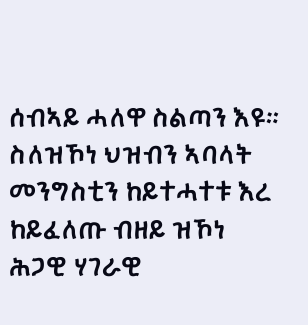ሰብኣይ ሓለዋ ስልጣን እዩ። ስለዝኾነ ህዝብን ኣባላት መንግስቲን ከይተሓተቱ እረ ከይፈለጡ ብዘይ ዝኾነ ሕጋዊ ሃገራዊ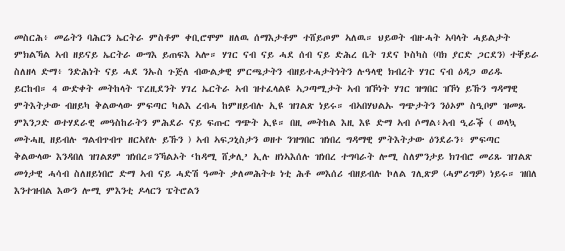መስርሕ፥ መሬትን ባሕርን ኤርትራ ምስቶም ቀቢሮሞም ዘለዉ ሰማእታቶም ተሸይጦም ኣለዉ። ህይወት ብዙሓት ኣባላት ሓይልታት ምክልኻል ኣብ ዘይናይ ኤርትራ ውግእ ይጠፍእ ኣሎ። ሃገር ናብ ናይ ሓደ ሰብ ናይ ድሕረ ቤት ገደና ኮስካስ (ባክ ያርድ ጋርደን) ተቐይራ ስለዘላ ድማ፥ ንድሕነት ናይ ሓደ ንኡስ ጉጅለ ብውልቃዊ ምርጫታትን ብዘይተሓታትነትን ሉዓላዊ ክብረት ሃገር ናብ ዕዳጋ ወሪዱ ይርከብ። 4 ውድቀት መትከላት ፕረዚደንት ሃገረ ኤርትራ ኣብ ዝተፈላልዩ ኣጋጣሚታት ኣብ ዝኾነት ሃገር ዝግበር ዝኾነ ይኹን ግዳማዊ ምትእትታው ብዘይካ ቅልውላው ምፍጣር ካልእ ረብሓ ከምዘይብሉ ኢዩ ዝገልጽ ነይሩ። ብኣበሃህልኡ ግጭታትን ንዕኦም ስዒቦም ዝመጹ ምእንጋድ ወተሃደራዊ መዓስከራትን ምሕደራ ናይ ፍጡር ግጭት ኢዩ። በዚ መትከል እዚ እዩ ድማ ኣብ ሶማል፥ኣብ ዒራቕ ( ወላኳ መትሓዚ ዘይብሉ ግልብጥብጥ ዘርኣየሉ ይኹን ) ኣብ ኣፍጋኒስታን ወዘተ ንዝግበር ዝነበረ ግዳማዊ ምትእትታው ዕንደራን፥ ምፍጣር ቅልውላው እንዳበለ ዝገልጾም ዝነበረ።ንኻልኦት ‘ከዳሚ ሸቃሊ’ ኢሉ ዘነኣእሰሉ ዝነበረ ተግባራት ሎሚ ስለምንታይ ክገብሮ መሪጹ ዝገልጽ መጎታዊ ሓሳብ ስለዘይነበሮ ድማ ኣብ ናይ ሓድሽ ዓመት ቃለመሕትቱ ነቲ ሕቶ መእሰሪ ብዘይብሉ ኮለል ገሊጽዎ (ሓምሪግዎ) ነይሩ። ዝበለ እንተዝብል እውን ሎሚ ምእንቲ ዶላርን ፔትሮልን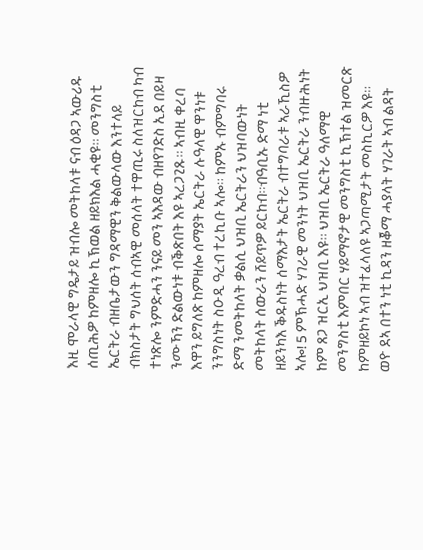እዚ ሞራላዊ ግዴታይ ዝብሎ መትከላቱ ናብ ዕዳጋ ኣውሪዱ ሰጢሕዎ ከምዘሎ ኪኽወል ዘይክእል ሓቂዩ። መንግስቲ ኤርትራ ብዘቤታውን ግዳማዊን ቅልውላው እንተላይ ብክስታት ግህሰት ሰብኣዊ መሰላት ተዋጢሩ ስለዝርከብ ካብ ተነጽሎ ንምድሓን ንናይ መን ኣእዳው ብዘየገድስ ኢደ በይዛ ንሙኻን ድልውነቱ ብቕጽበት እዩ ኣረጋጊጹ። ኣብዚ ቀረባ እዋን ይግለጽ ከምዘሎ ሰማያት ኤርትራ ሉዓላዊ ዋንነቱ ንንግስነት ስዑዲ ዓረብ ተረኪቡ ኣሎ። ከምኡ ብምግባሩ ድማ ንመትከላት ቃልሲ ህዝቢ ኤርትራን ህዝባውነት መትከላት ሰውራን ሸይጥዎ ይርከብ።ብዓቢኡ ድማ ነቲ ዘይንካእ ቕዱስነት ሰማእታት ኤርትራ ብተግባራቱ ኣራኺስዎ ኣሎ! 5 ምኽሓድ ሃገራዊ መንነት ህዝቢ ኤርትራ ንብዙሕነት ከም ጸጋ ዝርኢ ህዝቢ እዩ። ህዝቢ ኤርትራ ዓለማዊ መንግስቲ እምበር ሃይማኖታዊ መንግስቲ ኪኽተል ዝመርጽ ከምዘይኮነ ኣብ ዝተፈላለዩ ኣጋጣሚታት መስኪርዎ እዩ። ወዮ ደኣ በተን ነቲ ኪዳን ዘቖማ ሓያላት ሃገራት ኣብ ልዳት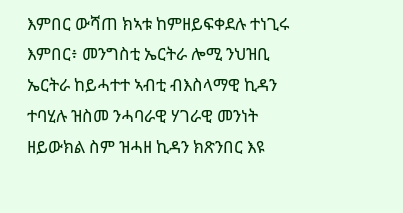እምበር ውሻጠ ክኣቱ ከምዘይፍቀደሉ ተነጊሩ እምበር፥ መንግስቲ ኤርትራ ሎሚ ንህዝቢ ኤርትራ ከይሓተተ ኣብቲ ብእስላማዊ ኪዳን ተባሂሉ ዝስመ ንሓባራዊ ሃገራዊ መንነት ዘይውክል ስም ዝሓዘ ኪዳን ክጽንበር እዩ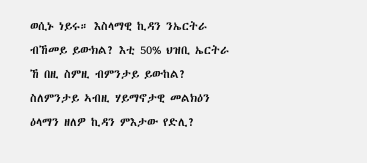ወሲኑ ነይሩ። እስላማዊ ኪዳን ንኤርትራ ብኸመይ ይውክል? እቲ 50% ህዝቢ ኤርትራ ኸ በዚ ስምዚ ብምንታይ ይውከል? ስለምንታይ ኣብዚ ሃይማኖታዊ መልክዕን ዕላማን ዘለዎ ኪዳን ምእታው የድሊ?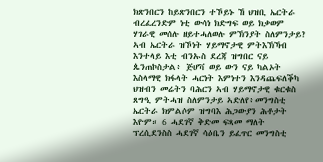ክጽንበርን ከይጽንበርን ተኾይኑ ኸ ህዝቢ ኤርትራ ብረፈረንድም ነቲ ውሳነ ክድግፍ ወይ ክቃወም ሃገራዊ መሰሉ ዘይተሓለወሉ ምኽንያት ስለምንታይ? ኣብ ኤርትራ ዝኾነት ሃይማኖታዊ ምትእኽኻብ እንተላይ እቲ ብንኡስ ደረጃ ዝግበር ናይ ጴንጠኮስታል፥ ጅሆቫ ወይ ውን ናይ ካልኦት እስላማዊ ክፋላት ሓርነት እምነተን እንዳጨፍለቕካ ህዝብን መሬትን ባሕርን ኣብ ሃይማኖታዊ ቁርቁስ ጸግዒ ምትሓዝ ስለምንታይ ኣድለየ፥መንግስቲ ኤርትራ ክምልሶም ዝግባእ ሕጋውያን ሕቶታት እዮም። 6 ሓደገኛ ቅድመ ፍጻመ ማለት ፕረሲደንስስ ሓደገኛ ሳዕቤን ይፈጥር መንግስቲ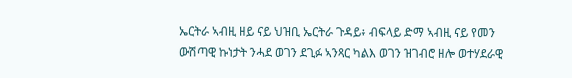ኤርትራ ኣብዚ ዘይ ናይ ህዝቢ ኤርትራ ጉዳይ፥ ብፍላይ ድማ ኣብዚ ናይ የመን ውሽጣዊ ኩነታት ንሓደ ወገን ደጊፉ ኣንጻር ካልእ ወገን ዝገብሮ ዘሎ ወተሃደራዊ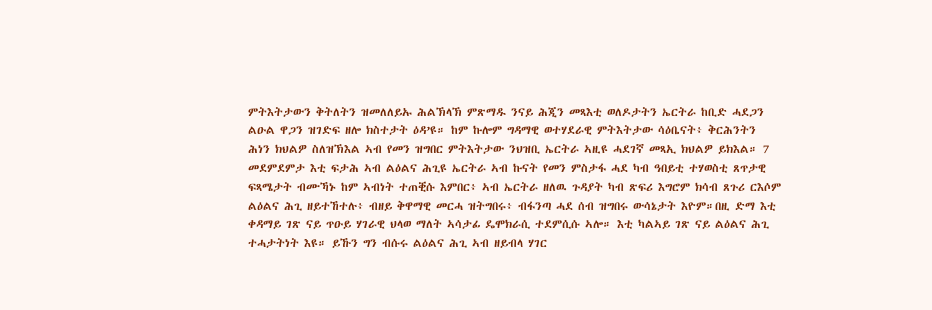ምትእትታውን ቅትለትን ዝመለለይኡ ሕልኽላኽ ምጽማዱ ንናይ ሕጂን መጻእቲ ወለዶታትን ኤርትራ ከቢድ ሓደጋን ልዑል ዋጋን ዝገድፍ ዘሎ ክስተታት ዕዳ’ዩ። ከም ኩሎም ግዳማዊ ወተሃደራዊ ምትእትታው ሳዕቤናት፥ ቅርሕንትን ሕነን ክህልዎ ስለዝኽእል ኣብ የመን ዝግበር ምትእትታው ንህዝቢ ኤርትራ ኣዚዩ ሓደገኛ መጻኢ ክህልዎ ይክእል። 7 መደምደምታ እቲ ፍታሕ ኣብ ልዕልና ሕጊዩ ኤርትራ ኣብ ኩናት የመን ምስታፋ ሓደ ካብ ዓበይቲ ተሃወስቲ ጸጥታዊ ፍጻሜታት ብሙኻኑ ከም ኣብነት ተጠቒሱ እምበር፥ ኣብ ኤርትራ ዘለዉ ጉዳያት ካብ ጽፍሪ እግሮም ክሳብ ጸጉሪ ርእሶም ልዕልና ሕጊ ዘይተኸተሉ፥ ብዘይ ቅዋማዊ መርሓ ዝትግበሩ፥ ብፋንጣ ሓደ ሰብ ዝግበሩ ውሳኔታት እዮም።በዚ ድማ እቲ ቀዳማይ ገጽ ናይ ጥዑይ ሃገራዊ ህላወ ማለት ኣሳታፊ ዴሞክራሲ ተደምሲሱ ኣሎ። እቲ ካልኣይ ገጽ ናይ ልዕልና ሕጊ ተሓታትነት እዩ። ይኹን ግን ብሱሩ ልዕልና ሕጊ ኣብ ዘይብላ ሃገር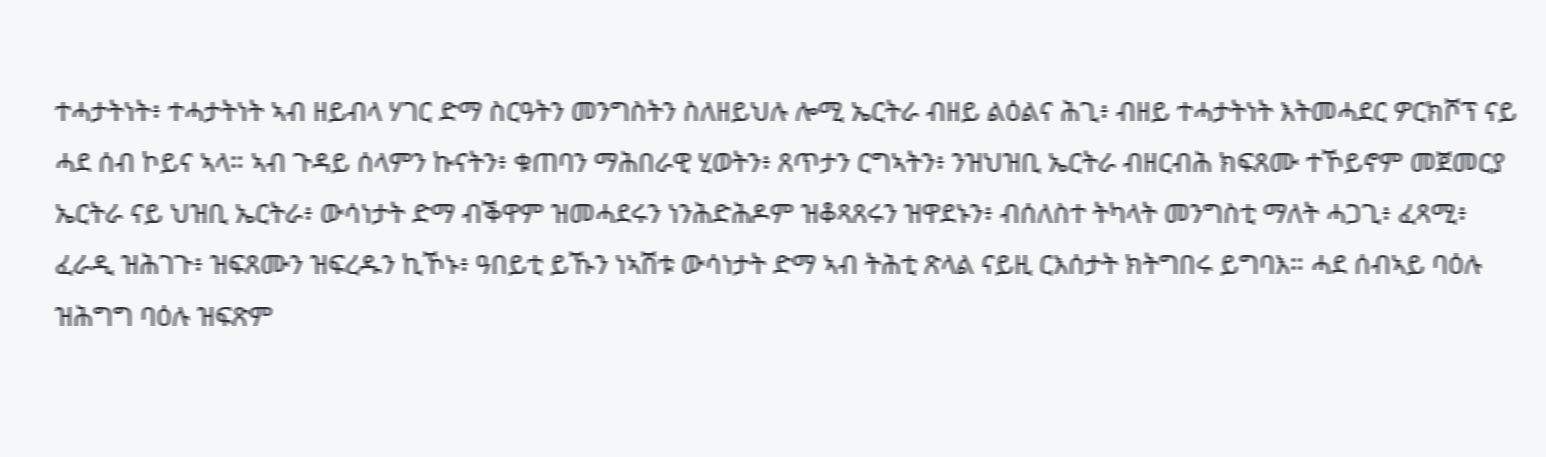ተሓታትነት፥ ተሓታትነት ኣብ ዘይብላ ሃገር ድማ ስርዓትን መንግስትን ስለዘይህሉ ሎሚ ኤርትራ ብዘይ ልዕልና ሕጊ፥ ብዘይ ተሓታትነት እትመሓደር ዎርክሾፕ ናይ ሓደ ሰብ ኮይና ኣላ። ኣብ ጉዳይ ሰላምን ኩናትን፥ ቁጠባን ማሕበራዊ ሂወትን፥ ጸጥታን ርግኣትን፥ ንዝህዝቢ ኤርትራ ብዘርብሕ ክፍጸሙ ተኾይኖም መጀመርያ ኤርትራ ናይ ህዝቢ ኤርትራ፥ ውሳነታት ድማ ብቕዋም ዝመሓደሩን ነንሕድሕዶም ዝቆጻጸሩን ዝዋደኑን፥ ብሰለስተ ትካላት መንግስቲ ማለት ሓጋጊ፥ ፈጻሚ፥ ፈራዲ ዝሕገጉ፥ ዝፍጸሙን ዝፍረዱን ኪኾኑ፥ ዓበይቲ ይኹን ነኣሽቱ ውሳነታት ድማ ኣብ ትሕቲ ጽላል ናይዚ ርእሰታት ክትግበሩ ይግባእ። ሓደ ሰብኣይ ባዕሉ ዝሕግግ ባዕሉ ዝፍጽም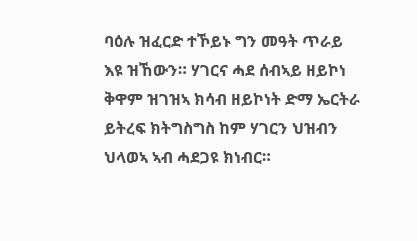ባዕሉ ዝፈርድ ተኾይኑ ግን መዓት ጥራይ እዩ ዝኸውን። ሃገርና ሓደ ሰብኣይ ዘይኮነ ቅዋም ዝገዝኣ ክሳብ ዘይኮነት ድማ ኤርትራ ይትረፍ ክትግስግስ ከም ሃገርን ህዝብን ህላወኣ ኣብ ሓደጋዩ ክነብር።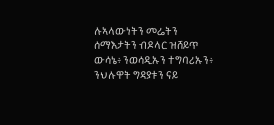ሉኣላውነትን መሬትን ሰማእታትን ብዶላር ዝሸይጥ ውሳኔ፥ ንወሳዲኡን ተግባሪኡን፥ ንህሉዋት ግዳያቱን ናይ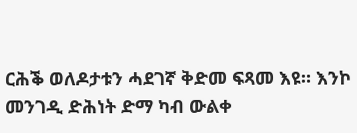ርሕቕ ወለዶታቱን ሓደገኛ ቅድመ ፍጻመ እዩ። እንኮ መንገዲ ድሕነት ድማ ካብ ውልቀ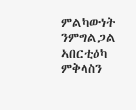ምልካውነት ንምግልጋል ኣበርቲዕካ ምቅላስን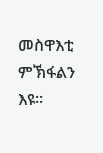መስዋእቲ ምኽፋልን እዩ።